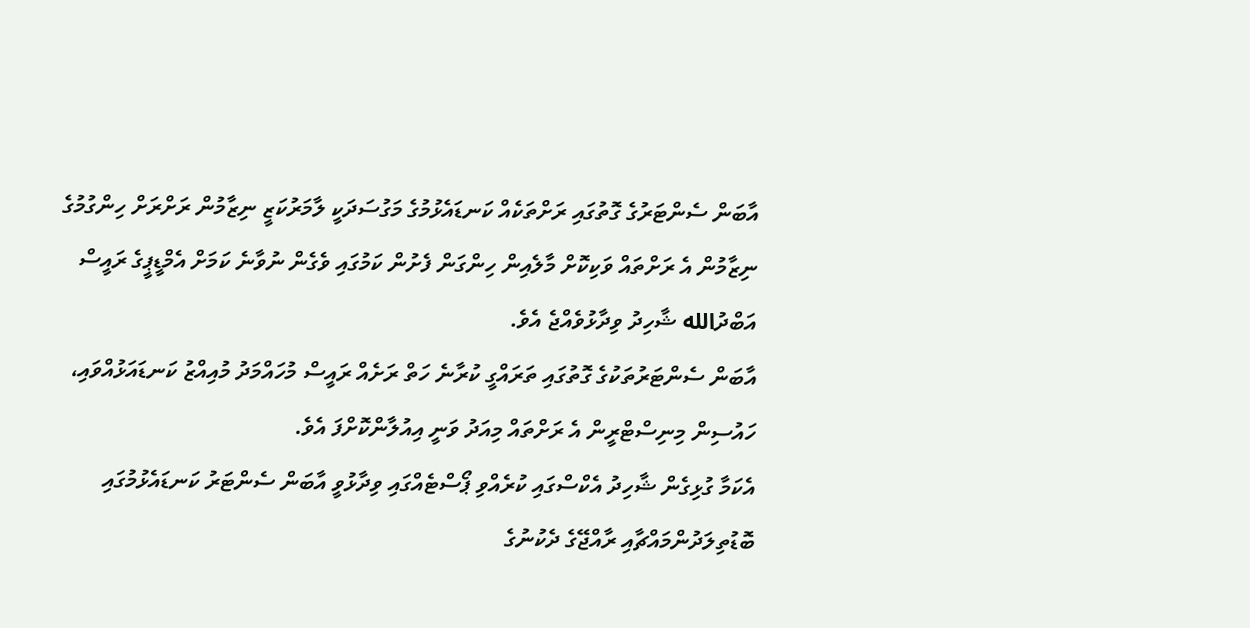އާބަން ސެންޓަރުގެ ގޮތުގައި ރަށްތަކެއް ކަނޑައެޅުމުގެ މަގުސަދަކީ ލާމަރުކަޒީ ނިޒާމުން ރަށްރަށް ހިންގުމުގެ ނިޒާމުން އެ ރަށްތައް ވަކިކޮށް މާލެއިން ހިންގަން ފެށުން ކަމުގައި ވެގެން ނުވާނެ ކަމަށް އެމްޑީޕީގެ ރައީސް އަބްދުالله ޝާހިދު ވިދާޅުވެއްޖެ އެވެ.
އާބަން ސެންޓަރުތަކުގެ ގޮތުގައި ތަރައްގީ ކުރާނެ ހަތް ރަށެއް ރައީސް މުހައްމަދު މުއިއްޒު ކަނޑައަޅުއްވައި، ހައުސިން މިނިސްޓްރީން އެ ރަށްތައް މިއަދު ވަނީ އިއުލާންކޮށްފަ އެވެ.
އެކަމާ ގުޅިގެން ޝާހިދު އެކްސްގައި ކުރެއްވި ޕޯސްޓެއްގައި ވިދާޅުވީ އާބަން ސެންޓަރު ކަނޑައެޅުމުގައި ބޮޑުތިލަދުންމައްޗާއި ރާއްޖޭގެ ދެކުނުގެ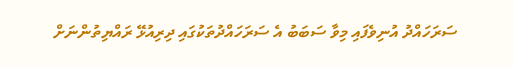ސަރަހައްދު އުނިވެފައި މިވާ ސަބަބު އެ ސަރަހައްދުތަކުގައި ދިރިއުޅޭ ރައްޔިތުންނަށް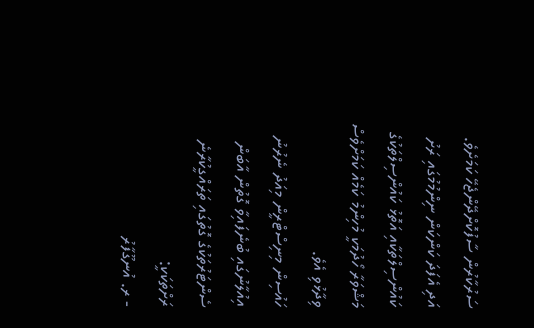ސަރުކާރުން ސާފުކޮށްދޭންޖެހޭ ކަމަށެވެ.
އަދި އެފަދަ ކަންކަން ނިންމުމުގައި ރަށު ކައުންސިލްތަކާއި އަތޮޅު ކައުންސިލްތަކުގެ މަޝްވަރާ ހޯދުމަކީ މުހިންމު ކަމެއް ކަމަށްވެސް ވިދާޅުވި އެވެ.
ހައުސިން މިނިސްޓްރީން މިއަދު ނެރުނު އިއުލާނުގައި ބުނެފައިވާ ގޮތުން އާބަން ސެންޓަރުތަކުގެ ގޮތުގައި ތަރައްގީކުރާނެ ރަށްތަކަކީ:
- ރ. އުނގޫފާރު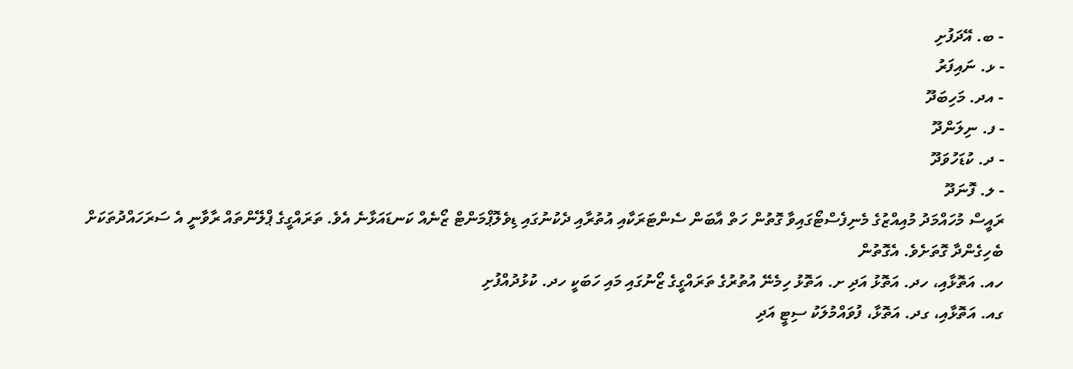- ބ. އޭދަފުށި
- ޅ. ނައިފަރު
- އދ. މަހިބަދޫ
- ފ. ނިލަންދޫ
- ދ. ކުޑަހުވަދޫ
- ލ. ފޮނަދޫ
ރައީސް މުހައްމަދު މުއިއްޒުގެ މެނިފެސްޓޯގައިވާ ގޮތުން ހަތް އާބަން ސެންޓަރަކާއި އުތުރާއި ދެކުނުގައި ޑިވެލޮޕްމަންޓް ޒޯނެއް ކަނޑައަޅާނެ އެވެ. ތަރައްގީގެ ޕްލޭންތައް ރާވާނީ އެ ސަރަހައްދުތަކަށް ބެހިގެންދާ ގޮތަށެވެ. އެގޮތުން
ހއ. އަތޮޅާއި، ހދ. އަތޮޅު އަދި ށ. އަތޮޅު ހިމެނޭ އުތުރުގެ ތަރައްގީގެ ޒޯނުގައި މައި ހަބަކީ ހދ. ކުޅުދުއްފުށި
ގއ. އަތޮޅާއި، ގދ. އަތޮޅާ، ފުވައްމުލަކު ސިޓީ އަދި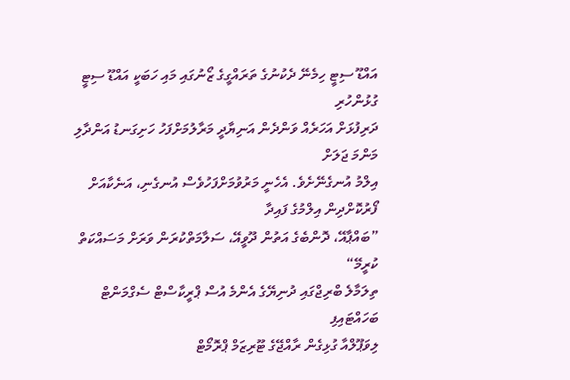އައްޑޫ ސިޓީ ހިމެނޭ ދެކުނުގެ ތަރައްގީގެ ޒޯނުގައި މައި ހަބަކީ އައްޑޫ ސިޓީ
ގުޅުންހުރި
ދަރިފުޅަށް އަހަރެއް ވަންދެން އަނިޔާދީ މަރާލުމަށްފަހު ހަށިގަނޑު އަންދާލި މަންމަ ޖަލަށް
އިލްމު އުނގެނޭށެވެ. އެހެނީ މަރުވުމަށްފަހުވެސް އުނގެނި، އަނެކާއަށް ފޯރުކޮށްދިން އިލްމުގެ ފައިދާ
”ބައްޕާއޭ، ދޮންބެގެ އަތުން ދޫވީއޭ، ސަލާމަތްކުރަން ވަރަށް މަސައްކަތް ކުރީމޭ“
ތިލަމާލެ ބްރިޖްގައި ދުނިޔޭގެ އެންމެ އުސް ޕްރީކާސްޓް ސެގްމަންޓް ބަހައްޓައިފި
ލިވަޕޫލްއާ ގުޅިގެން ރާއްޖޭގެ ޓޫރިޒަމް ޕްރޮމޯޓް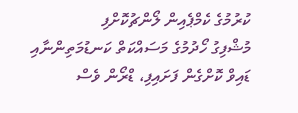ކުރުމުގެ ކެމްޕެއިން ލޯންޗުކޮށްފި
މުޝްފިގު ހޯދުމުގެ މަސައްކަތް ކަނޑުމަތިންނާއި ޑައިވް ކޮށްގެން ފަށައިފި، ޑްރޯން ވެސް